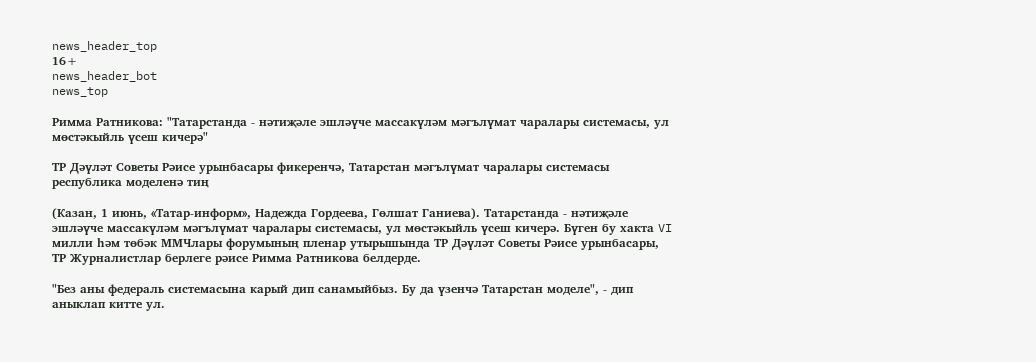news_header_top
16+
news_header_bot
news_top

Римма Ратникова: "Татарстанда - нәтиҗәле эшләүче массакүләм мәгълүмат чаралары системасы, ул мөстәкыйль үсеш кичерә"

ТР Дәүләт Советы Рәисе урынбасары фикеренчә, Татарстан мәгълүмат чаралары системасы республика моделенә тиң

(Казан, 1 июнь, «Татар-информ», Надежда Гордеева, Гөлшат Ганиева). Татарстанда - нәтиҗәле эшләүче массакүләм мәгълүмат чаралары системасы, ул мөстәкыйль үсеш кичерә. Бүген бу хакта VI милли һәм төбәк ММЧлары форумының пленар утырышында ТР Дәүләт Советы Рәисе урынбасары, ТР Журналистлар берлеге рәисе Римма Ратникова белдерде.

"Без аны федераль системасына карый дип санамыйбыз. Бу да үзенчә Татарстан моделе", - дип аныклап китте ул.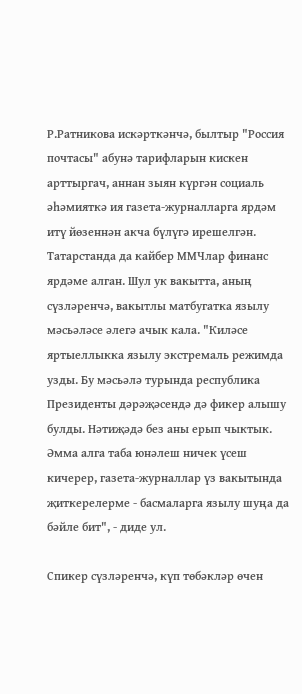Р.Ратникова искәрткәнчә, былтыр "Россия почтасы" абунә тарифларын кискен арттыргач, аннан зыян күргән социаль әһәмияткә ия газета-журналларга ярдәм итү йөзеннән акча бүлүгә ирешелгән. Татарстанда да кайбер ММЧлар финанс ярдәме алган. Шул ук вакытта, аның сүзләренчә, вакытлы матбугатка язылу мәсьәләсе әлегә ачык кала. "Киләсе яртыеллыкка язылу экстремаль режимда узды. Бу мәсьәлә турында республика Президенты дәрәҗәсендә дә фикер алышу булды. Нәтиҗәдә без аны ерып чыктык. Әмма алга таба юнәлеш ничек үсеш кичерер, газета-журналлар үз вакытында җиткерелерме - басмаларга язылу шуңа да бәйле бит", - диде ул.

Спикер сүзләренчә, күп төбәкләр өчен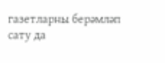газетларны берәмләп сату да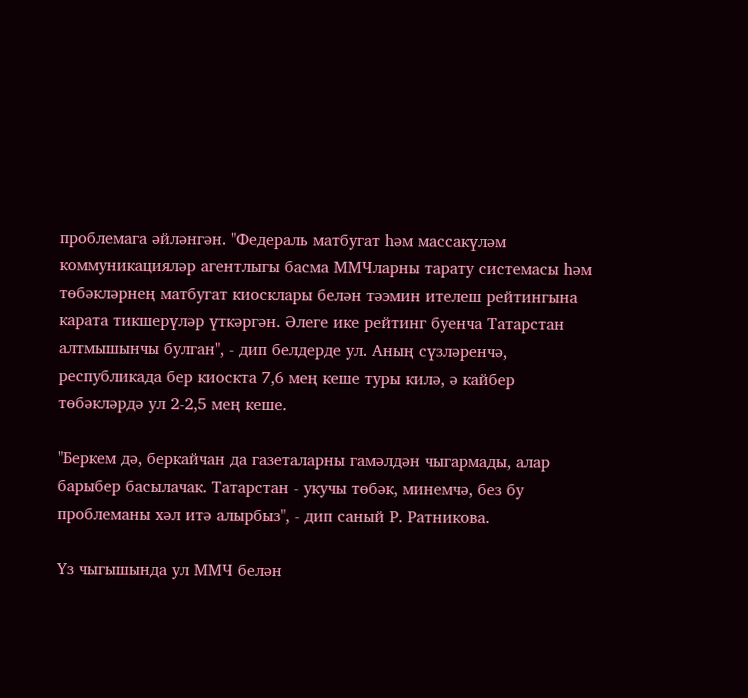проблемага әйләнгән. "Федераль матбугат һәм массакүләм коммуникацияләр агентлыгы басма ММЧларны тарату системасы һәм төбәкләрнең матбугат киосклары белән тәэмин ителеш рейтингына карата тикшерүләр үткәргән. Әлеге ике рейтинг буенча Татарстан алтмышынчы булган", - дип белдерде ул. Аның сүзләренчә, республикада бер киоскта 7,6 мең кеше туры килә, ә кайбер төбәкләрдә ул 2-2,5 мең кеше.

"Беркем дә, беркайчан да газеталарны гамәлдән чыгармады, алар барыбер басылачак. Татарстан - укучы төбәк, минемчә, без бу проблеманы хәл итә алырбыз", - дип саный Р. Ратникова.

Үз чыгышында ул ММЧ белән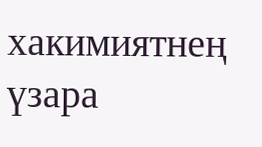хакимиятнең үзара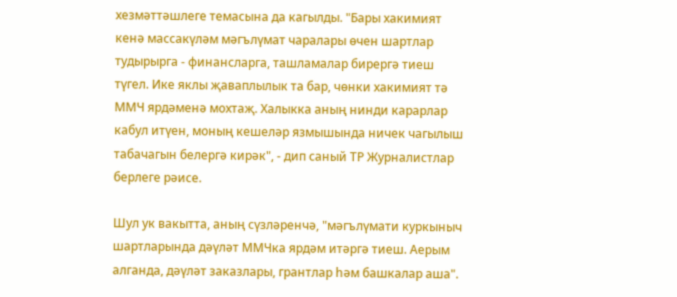хезмәттәшлеге темасына да кагылды. "Бары хакимият кенә массакүләм мәгълүмат чаралары өчен шартлар тудырырга - финансларга, ташламалар бирергә тиеш түгел. Ике яклы җаваплылык та бар, чөнки хакимият тә ММЧ ярдәменә мохтаҗ. Халыкка аның нинди карарлар кабул итүен, моның кешеләр язмышында ничек чагылыш табачагын белергә кирәк", - дип саный ТР Журналистлар берлеге рәисе.

Шул ук вакытта, аның сүзләренчә, "мәгълүмати куркыныч шартларында дәүләт ММЧка ярдәм итәргә тиеш. Аерым алганда, дәүләт заказлары, грантлар һәм башкалар аша".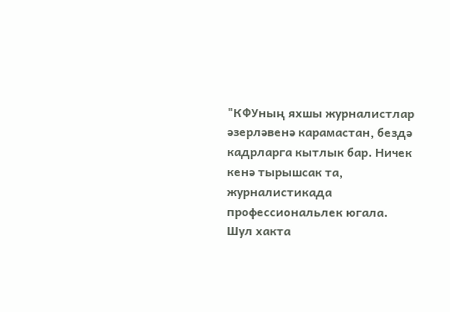"КФУның яхшы журналистлар әзерләвенә карамастан, бездә кадрларга кытлык бар. Ничек кенә тырышсак та, журналистикада профессиональлек югала. Шул хакта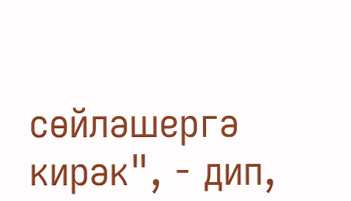сөйләшергә кирәк", - дип,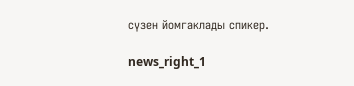сүзен йомгаклады спикер.

news_right_1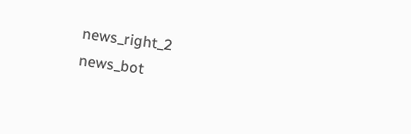news_right_2
news_bot